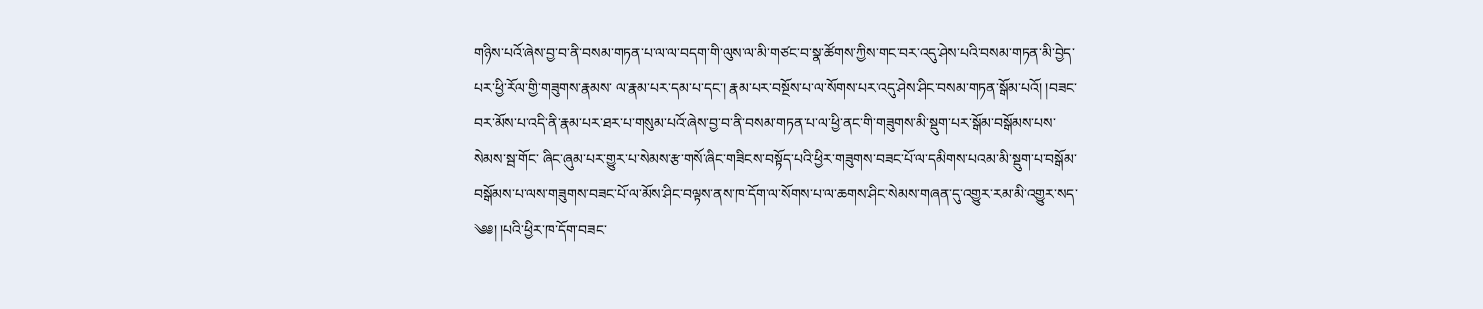གཉིས་པའོ་ཞེས་བྱ་བ་ནི་བསམ་གཏན་པ་ལ་ལ་བདག་གི་ལུས་ལ་མི་གཙང་བ་སྣ་ཚོགས་ཀྱིས་གང་བར་འདུ་ཤེས་པའི་བསམ་གཏན་མི་བྱེད་པར་ཕྱི་རོལ་གྱི་གཟུགས་རྣམས་ ལ་རྣམ་པར་དམ་པ་དང་། རྣམ་པར་བསྔོས་པ་ལ་སོགས་པར་འདུ་ཤེས་ཤིང་བསམ་གཏན་སྒོམ་པའོ། །བཟང་བར་མོས་པ་འདི་ནི་རྣམ་པར་ཐར་པ་གསུམ་པའོ་ཞེས་བྱ་བ་ནི་བསམ་གཏན་པ་ལ་ཕྱི་ནང་གི་གཟུགས་མི་སྡུག་པར་སྒོམ་བསྒོམས་པས་སེམས་སྦ་གོང་ ཞིང་ཞུམ་པར་གྱུར་པ་སེམས་རྩ་གསོ་ཞིང་གཟིངས་བསྟོད་པའི་ཕྱིར་གཟུགས་བཟང་པོ་ལ་དམིགས་པའམ་མི་སྡུག་པ་བསྒོམ་བསྒོམས་པ་ལས་གཟུགས་བཟང་པོ་ལ་མོས་ཤིང་བལྟས་ནས་ཁ་དོག་ལ་སོགས་པ་ལ་ཆགས་ཤིང་སེམས་གཞན་དུ་འགྱུར་རམ་མི་འགྱུར་སད་ ༄༅། །པའི་ཕྱིར་ཁ་དོག་བཟང་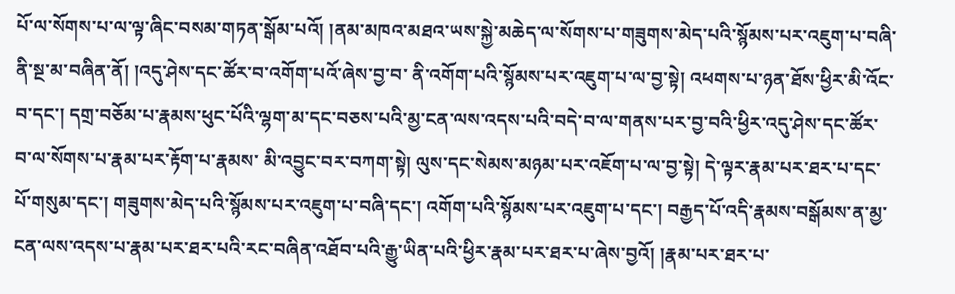པོ་ལ་སོགས་པ་ལ་ལྟ་ཞིང་བསམ་གཏན་སྒོམ་པའོ། །ནམ་མཁའ་མཐའ་ཡས་སྐྱེ་མཆེད་ལ་སོགས་པ་གཟུགས་མེད་པའི་སྙོམས་པར་འཇུག་པ་བཞི་ནི་སྔ་མ་བཞིན་ནོ། །འདུ་ཤེས་དང་ཚོར་བ་འགོག་པའོ་ཞེས་བྱ་བ་ ནི་འགོག་པའི་སྙོམས་པར་འཇུག་པ་ལ་བྱ་སྟེ། འཕགས་པ་ཉན་ཐོས་ཕྱིར་མི་འོང་བ་དང་། དགྲ་བཅོམ་པ་རྣམས་ཕུང་པོའི་ལྷག་མ་དང་བཅས་པའི་མྱ་ངན་ལས་འདས་པའི་བདེ་བ་ལ་གནས་པར་བྱ་བའི་ཕྱིར་འདུ་ཤེས་དང་ཚོར་བ་ལ་སོགས་པ་རྣམ་པར་རྟོག་པ་རྣམས་ མི་འབྱུང་བར་བཀག་སྟེ། ལུས་དང་སེམས་མཉམ་པར་འཇོག་པ་ལ་བྱ་སྟེ། དེ་ལྟར་རྣམ་པར་ཐར་པ་དང་པོ་གསུམ་དང་། གཟུགས་མེད་པའི་སྙོམས་པར་འཇུག་པ་བཞི་དང་། འགོག་པའི་སྙོམས་པར་འཇུག་པ་དང་། བརྒྱད་པོ་འདི་རྣམས་བསྒོམས་ན་མྱ་ ངན་ལས་འདས་པ་རྣམ་པར་ཐར་པའི་རང་བཞིན་འཐོབ་པའི་རྒྱུ་ཡིན་པའི་ཕྱིར་རྣམ་པར་ཐར་པ་ཞེས་བྱའོ། །རྣམ་པར་ཐར་པ་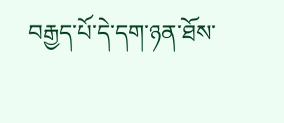བརྒྱད་པོ་དེ་དག་ཉན་ཐོས་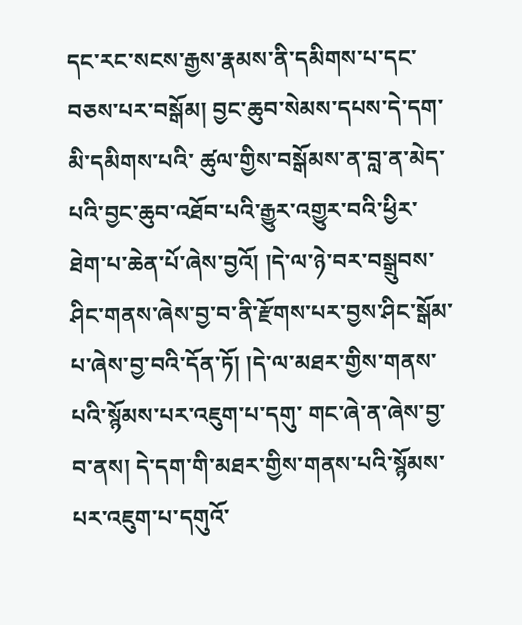དང་རང་སངས་རྒྱས་རྣམས་ནི་དམིགས་པ་དང་བཅས་པར་བསྒོམ། བྱང་ཆུབ་སེམས་དཔས་དེ་དག་མི་དམིགས་པའི་ ཚུལ་གྱིས་བསྒོམས་ན་བླ་ན་མེད་པའི་བྱང་ཆུབ་འཐོབ་པའི་རྒྱུར་འགྱུར་བའི་ཕྱིར་ཐེག་པ་ཆེན་པོ་ཞེས་བྱའོ། །དེ་ལ་ཉེ་བར་བསྒྲུབས་ཤིང་གནས་ཞེས་བྱ་བ་ནི་རྫོགས་པར་བྱས་ཤིང་སྒོམ་པ་ཞེས་བྱ་བའི་དོན་ཏོ། །དེ་ལ་མཐར་གྱིས་གནས་པའི་སྙོམས་པར་འཇུག་པ་དགུ་ གང་ཞེ་ན་ཞེས་བྱ་བ་ནས། དེ་དག་གི་མཐར་གྱིས་གནས་པའི་སྙོམས་པར་འཇུག་པ་དགུའོ་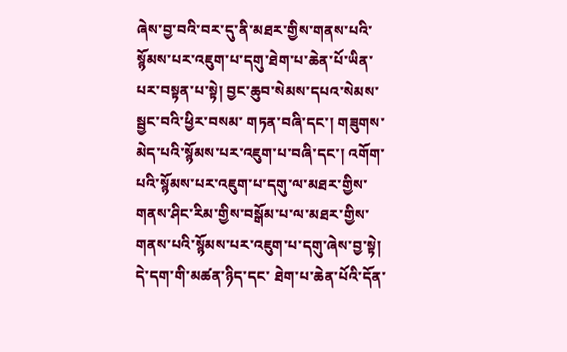ཞེས་བྱ་བའི་བར་དུ་ནི་མཐར་གྱིས་གནས་པའི་སྙོམས་པར་འཇུག་པ་དགུ་ཐེག་པ་ཆེན་པོ་ཡིན་པར་བསྟན་པ་སྟེ། བྱང་ཆུབ་སེམས་དཔའ་སེམས་སྦྱང་བའི་ཕྱིར་བསམ་ གཏན་བཞི་དང་། གཟུགས་མེད་པའི་སྙོམས་པར་འཇུག་པ་བཞི་དང་། འགོག་པའི་སྙོམས་པར་འཇུག་པ་དགུ་ལ་མཐར་གྱིས་གནས་ཤིང་རིམ་གྱིས་བསྒོམ་པ་ལ་མཐར་གྱིས་གནས་པའི་སྙོམས་པར་འཇུག་པ་དགུ་ཞེས་བྱ་སྟེ། དེ་དག་གི་མཚན་ཉིད་དང་ ཐེག་པ་ཆེན་པོའི་དོན་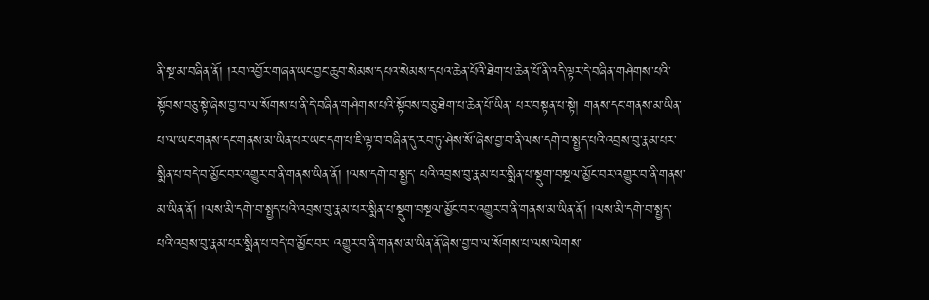ནི་སྔ་མ་བཞིན་ནོ། །རབ་འབྱོར་གཞན་ཡང་བྱང་ཆུབ་སེམས་དཔའ་སེམས་དཔའ་ཆེན་པོའི་ཐེག་པ་ཆེན་པོ་ནི་འདི་ལྟར་དེ་བཞིན་གཤེགས་པའི་སྟོབས་བཅུ་སྟེ་ཞེས་བྱ་བ་ལ་སོགས་པ་ནི་དེ་བཞིན་གཤེགས་པའི་སྟོབས་བཅུ་ཐེག་པ་ཆེན་པོ་ཡིན་ པར་བསྟན་པ་སྟེ། གནས་དང་གནས་མ་ཡིན་པ་ལ་ཡང་གནས་དང་གནས་མ་ཡིན་པར་ཡང་དག་པ་ཇི་ལྟ་བ་བཞིན་དུ་རབ་ཏུ་ཤེས་སོ་ཞེས་བྱ་བ་ནི་ལས་དགེ་བ་སྤྱད་པའི་འབྲས་བུ་རྣམ་པར་སྨིན་པ་བདེ་བ་མྱོང་བར་འགྱུར་བ་ནི་གནས་ཡིན་ནོ། །ལས་དགེ་བ་སྤྱད་ པའི་འབྲས་བུ་རྣམ་པར་སྨིན་པ་སྡུག་བསྔལ་མྱོང་བར་འགྱུར་བ་ནི་གནས་མ་ཡིན་ནོ། །ལས་མི་དགེ་བ་སྤྱད་པའི་འབྲས་བུ་རྣམ་པར་སྨིན་པ་སྡུག་བསྔལ་མྱོང་བར་འགྱུར་བ་ནི་གནས་མ་ཡིན་ནོ། །ལས་མི་དགེ་བ་སྤྱད་པའི་འབྲས་བུ་རྣམ་པར་སྨིན་པ་བདེ་བ་མྱོང་བར་ འགྱུར་བ་ནི་གནས་མ་ཡིན་ནོ་ཞེས་བྱ་བ་ལ་སོགས་པ་ལས་ལེགས་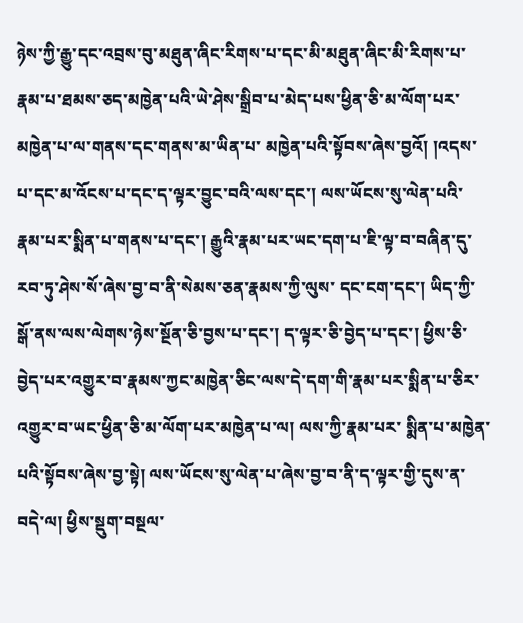ཉེས་ཀྱི་རྒྱུ་དང་འབྲས་བུ་མཐུན་ཞིང་རིགས་པ་དང་མི་མཐུན་ཞིང་མི་རིགས་པ་རྣམ་པ་ཐམས་ཅད་མཁྱེན་པའི་ཡེ་ཤེས་སྒྲིབ་པ་མེད་པས་ཕྱིན་ཅི་མ་ལོག་པར་མཁྱེན་པ་ལ་གནས་དང་གནས་མ་ཡིན་པ་ མཁྱེན་པའི་སྟོབས་ཞེས་བྱའོ། །འདས་པ་དང་མ་འོངས་པ་དང་ད་ལྟར་བྱུང་བའི་ལས་དང་། ལས་ཡོངས་སུ་ལེན་པའི་རྣམ་པར་སྨིན་པ་གནས་པ་དང་། རྒྱུའི་རྣམ་པར་ཡང་དག་པ་ཇི་ལྟ་བ་བཞིན་དུ་རབ་ཏུ་ཤེས་སོ་ཞེས་བྱ་བ་ནི་སེམས་ཅན་རྣམས་ཀྱི་ལུས་ དང་ངག་དང་། ཡིད་ཀྱི་སྒོ་ནས་ལས་ལེགས་ཉེས་སྔོན་ཅི་བྱས་པ་དང་། ད་ལྟར་ཅི་བྱེད་པ་དང་། ཕྱིས་ཅི་བྱེད་པར་འགྱུར་བ་རྣམས་ཀྱང་མཁྱེན་ཅིང་ལས་དེ་དག་གི་རྣམ་པར་སྨིན་པ་ཅིར་འགྱུར་བ་ཡང་ཕྱིན་ཅི་མ་ལོག་པར་མཁྱེན་པ་ལ། ལས་ཀྱི་རྣམ་པར་ སྨིན་པ་མཁྱེན་པའི་སྟོབས་ཞེས་བྱ་སྟེ། ལས་ཡོངས་སུ་ལེན་པ་ཞེས་བྱ་བ་ནི་ད་ལྟར་གྱི་དུས་ན་བདེ་ལ། ཕྱིས་སྡུག་བསྔལ་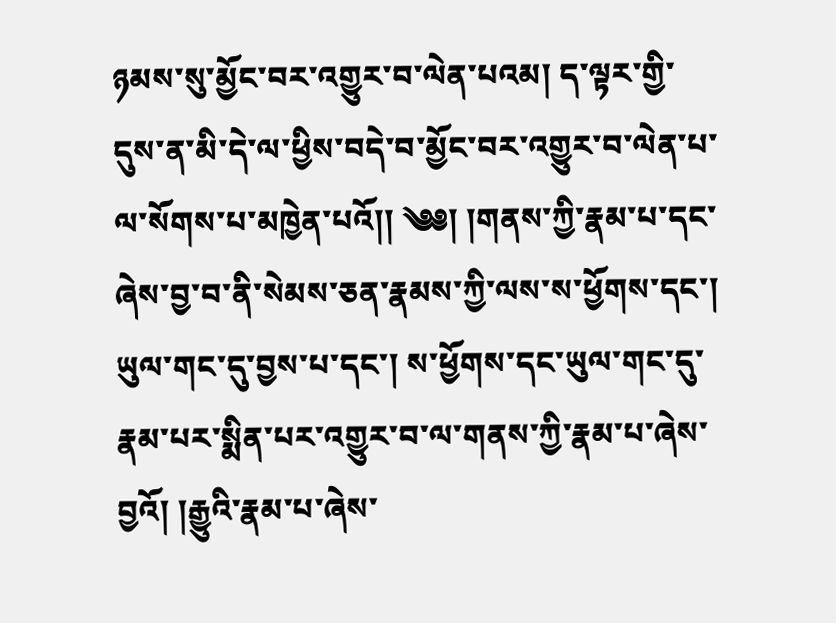ཉམས་སུ་མྱོང་བར་འགྱུར་བ་ལེན་པའམ། ད་ལྟར་གྱི་དུས་ན་མི་དེ་ལ་ཕྱིས་བདེ་བ་མྱོང་བར་འགྱུར་བ་ལེན་པ་ལ་སོགས་པ་མཁྱེན་པའོ།། ༄༅། །གནས་ཀྱི་རྣམ་པ་དང་ཞེས་བྱ་བ་ནི་སེམས་ཅན་རྣམས་ཀྱི་ལས་ས་ཕྱོགས་དང་། ཡུལ་གང་དུ་བྱས་པ་དང་། ས་ཕྱོགས་དང་ཡུལ་གང་དུ་རྣམ་པར་སྨིན་པར་འགྱུར་བ་ལ་གནས་ཀྱི་རྣམ་པ་ཞེས་བྱའོ། །རྒྱུའི་རྣམ་པ་ཞེས་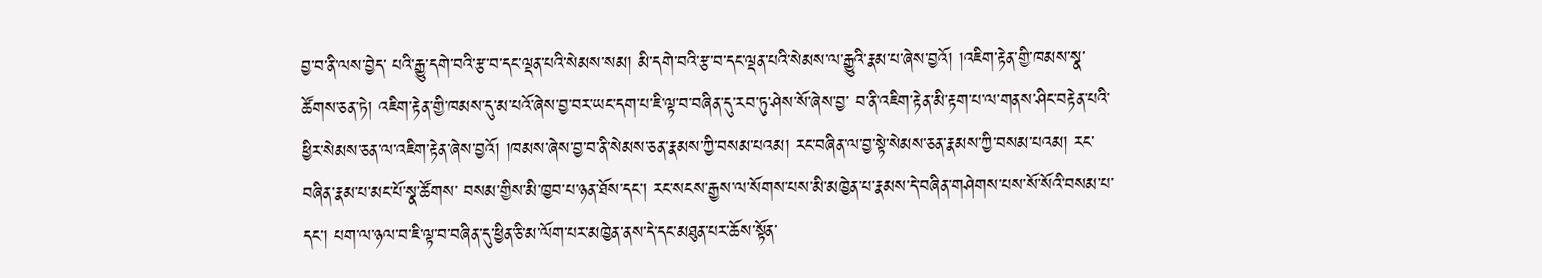བྱ་བ་ནི་ལས་བྱེད་ པའི་རྒྱུ་དགེ་བའི་རྩ་བ་དང་ལྡན་པའི་སེམས་སམ། མི་དགེ་བའི་རྩ་བ་དང་ལྡན་པའི་སེམས་ལ་རྒྱུའི་རྣམ་པ་ཞེས་བྱའོ། །འཇིག་རྟེན་གྱི་ཁམས་སྣ་ཚོགས་ཅན་ཏེ། འཇིག་རྟེན་གྱི་ཁམས་དུ་མ་པའོ་ཞེས་བྱ་བར་ཡང་དག་པ་ཇི་ལྟ་བ་བཞིན་དུ་རབ་ཏུ་ཤེས་སོ་ཞེས་བྱ་ བ་ནི་འཇིག་རྟེན་མི་རྟག་པ་ལ་གནས་ཤིང་བརྟེན་པའི་ཕྱིར་སེམས་ཅན་ལ་འཇིག་རྟེན་ཞེས་བྱའོ། །ཁམས་ཞེས་བྱ་བ་ནི་སེམས་ཅན་རྣམས་ཀྱི་བསམ་པའམ། རང་བཞིན་ལ་བྱ་སྟེ་སེམས་ཅན་རྣམས་ཀྱི་བསམ་པའམ། རང་བཞིན་རྣམ་པ་མང་པོ་སྣ་ཚོགས་ བསམ་གྱིས་མི་ཁྱབ་པ་ཉན་ཐོས་དང་། རང་སངས་རྒྱས་ལ་སོགས་པས་མི་མཁྱེན་པ་རྣམས་དེ་བཞིན་གཤེགས་པས་སོ་སོའི་བསམ་པ་དང་། པག་ལ་ཉལ་བ་ཇི་ལྟ་བ་བཞིན་དུ་ཕྱིན་ཅི་མ་ལོག་པར་མཁྱེན་ནས་དེ་དང་མཐུན་པར་ཆོས་སྟོན་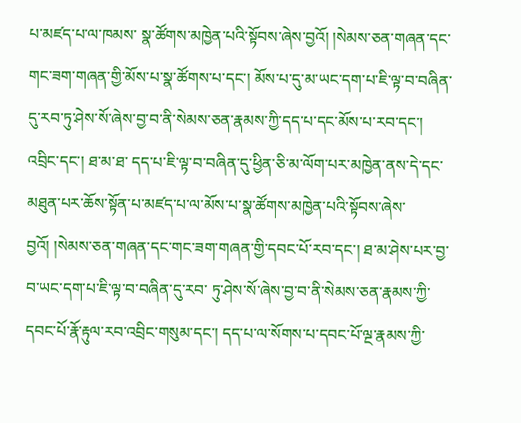པ་མཛད་པ་ལ་ཁམས་ སྣ་ཚོགས་མཁྱེན་པའི་སྟོབས་ཞེས་བྱའོ། །སེམས་ཅན་གཞན་དང་གང་ཟག་གཞན་གྱི་མོས་པ་སྣ་ཚོགས་པ་དང་། མོས་པ་དུ་མ་ཡང་དག་པ་ཇི་ལྟ་བ་བཞིན་དུ་རབ་ཏུ་ཤེས་སོ་ཞེས་བྱ་བ་ནི་སེམས་ཅན་རྣམས་ཀྱི་དད་པ་དང་མོས་པ་རབ་དང་། འབྲིང་དང་། ཐ་མ་ཐ་ དད་པ་ཇི་ལྟ་བ་བཞིན་དུ་ཕྱིན་ཅི་མ་ལོག་པར་མཁྱེན་ནས་དེ་དང་མཐུན་པར་ཆོས་སྟོན་པ་མཛད་པ་ལ་མོས་པ་སྣ་ཚོགས་མཁྱེན་པའི་སྟོབས་ཞེས་བྱའོ། །སེམས་ཅན་གཞན་དང་གང་ཟག་གཞན་གྱི་དབང་པོ་རབ་དང་། ཐ་མ་ཤེས་པར་བྱ་བ་ཡང་དག་པ་ཇི་ལྟ་བ་བཞིན་དུ་རབ་ ཏུ་ཤེས་སོ་ཞེས་བྱ་བ་ནི་སེམས་ཅན་རྣམས་ཀྱི་དབང་པོ་རྣོ་རྟུལ་རབ་འབྲིང་གསུམ་དང་། དད་པ་ལ་སོགས་པ་དབང་པོ་ལྔ་རྣམས་ཀྱི་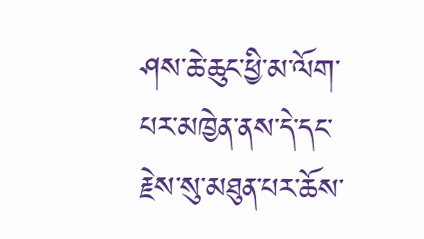ཤས་ཆེ་ཆུང་ཕྱི་མ་ལོག་པར་མཁྱེན་ནས་དེ་དང་རྗེས་སུ་མཐུན་པར་ཆོས་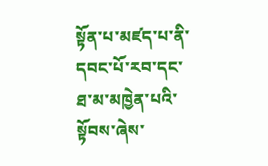སྟོན་པ་མཛད་པ་ནི་དབང་པོ་རབ་དང་ཐ་མ་མཁྱེན་པའི་སྟོབས་ཞེས་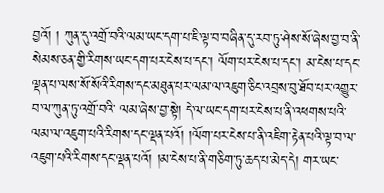བྱའོ། ། ཀུན་དུ་འགྲོ་བའི་ལམ་ཡང་དག་པ་ཇི་ལྟ་བ་བཞིན་དུ་རབ་ཏུ་ཤེས་སོ་ཞེས་བྱ་བ་ནི་སེམས་ཅན་གྱི་རིགས་ཡང་དག་པར་ངེས་པ་དང་། ལོག་པར་ངེས་པ་དང་། མ་ངེས་པ་དང་ལྡན་པ་ལས་སོ་སོའི་རིགས་དང་མཐུན་པར་ལམ་ལ་འཇུག་ཅིང་འབྲས་བུ་ཐོབ་པར་འགྱུར་བ་ལ་ཀུན་ཏུ་འགྲོ་བའི་ ལམ་ཞེས་བྱ་སྟེ། དེ་ལ་ཡང་དག་པར་ངེས་པ་ནི་འཕགས་པའི་ལམ་ལ་འཇུག་པའི་རིགས་དང་ལྡན་པའོ། །ལོག་པར་ངེས་པ་ནི་འཇིག་རྟེན་པའི་ལྟ་བ་ལ་འཇུག་པའི་རིགས་དང་ལྡན་པའོ། །མ་ངེས་པ་ནི་གཅིག་ཏུ་ཆད་པ་མེད་དེ། གར་ཡང་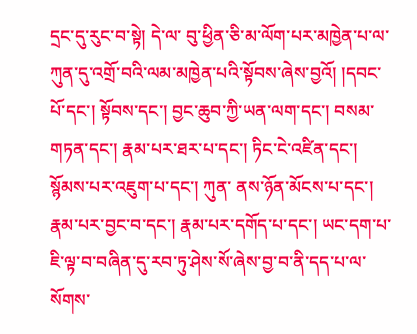དྲང་དུ་རུང་བ་སྟེ། དེ་ལ་ བུ་ཕྱིན་ཅི་མ་ལོག་པར་མཁྱེན་པ་ལ་ཀུན་དུ་འགྲོ་བའི་ལམ་མཁྱེན་པའི་སྟོབས་ཞེས་བྱའོ། །དབང་པོ་དང་། སྟོབས་དང་། བྱང་ཆུབ་ཀྱི་ཡན་ལག་དང་། བསམ་གཏན་དང་། རྣམ་པར་ཐར་པ་དང་། ཏིང་ངེ་འཛིན་དང་། སྙོམས་པར་འཇུག་པ་དང་། ཀུན་ ནས་ཉོན་མོངས་པ་དང་། རྣམ་པར་བྱང་བ་དང་། རྣམ་པར་དགོད་པ་དང་། ཡང་དག་པ་ཇི་ལྟ་བ་བཞིན་དུ་རབ་ཏུ་ཤེས་སོ་ཞེས་བྱ་བ་ནི་དད་པ་ལ་སོགས་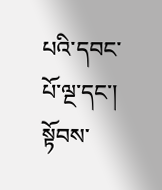པའི་དབང་པོ་ལྔ་དང་། སྟོབས་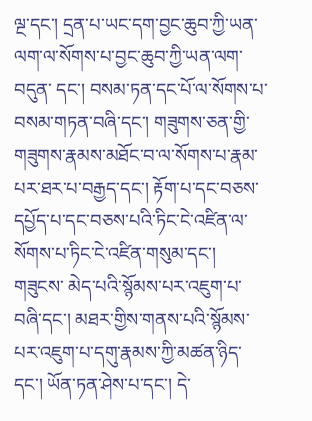ལྔ་དང་། དྲན་པ་ཡང་དག་བྱང་ཆུབ་ཀྱི་ཡན་ལག་ལ་སོགས་པ་བྱང་ཆུབ་ཀྱི་ཡན་ལག་བདུན་ དང་། བསམ་ཏན་དང་པོ་ལ་སོགས་པ་བསམ་གཏན་བཞི་དང་། གཟུགས་ཅན་གྱི་གཟུགས་རྣམས་མཐོང་བ་ལ་སོགས་པ་རྣམ་པར་ཐར་པ་བརྒྱད་དང་། རྟོག་པ་དང་བཅས་དཔྱོད་པ་དང་བཅས་པའི་ཏིང་ངེ་འཛིན་ལ་སོགས་པ་ཏིང་ངེ་འཛིན་གསུམ་དང་། གཟུངས་ མེད་པའི་སྙོམས་པར་འཇུག་པ་བཞི་དང་། མཐར་གྱིས་གནས་པའི་སྙོམས་པར་འཇུག་པ་དགུ་རྣམས་ཀྱི་མཚན་ཉིད་དང་། ཡོན་ཏན་ཤེས་པ་དང་། དེ་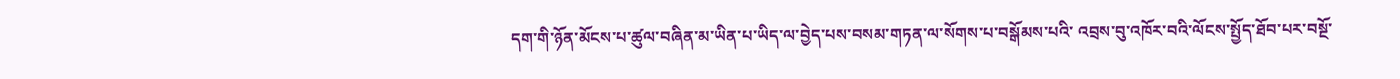དག་གི་ཉོན་མོངས་པ་ཚུལ་བཞིན་མ་ཡིན་པ་ཡིད་ལ་བྱེད་པས་བསམ་གཏན་ལ་སོགས་པ་བསྒོམས་པའི་ འབྲས་བུ་འཁོར་བའི་ལོངས་སྤྱོད་ཐོབ་པར་བསྔོ་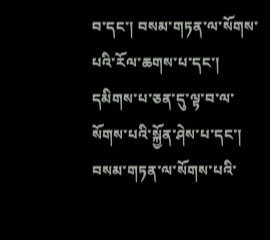བ་དང་། བསམ་གཏན་ལ་སོགས་པའི་རོལ་ཆགས་པ་དང་། དམིགས་པ་ཅན་དུ་ལྟ་བ་ལ་སོགས་པའི་སྐྱོན་ཤེས་པ་དང་། བསམ་གཏན་ལ་སོགས་པའི་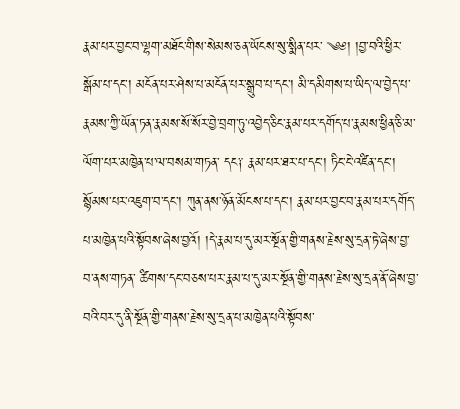རྣམ་པར་བྱང་བ་ལྷག་མཐོང་གིས་སེམས་ཅན་ཡོངས་སུ་སྨིན་པར་ ༄༅། །བྱ་བའི་ཕྱིར་སྒོམ་པ་དང་། མངོན་པར་ཤེས་པ་མངོན་པར་སྒྲུབ་པ་དང་། མི་དམིགས་པ་ཡིད་ལ་བྱེད་པ་རྣམས་ཀྱི་ཡོན་ཏན་རྣམས་སོ་སོར་བྱེ་བྲག་ཏུ་འབྱེད་ཅིང་རྣམ་པར་དགོད་པ་རྣམས་ཕྱིན་ཅི་མ་ལོག་པར་མཁྱེན་པ་ལ་བསམ་གཏན་ དང༑ རྣམ་པར་ཐར་པ་དང་། ཏིང་ངེ་འཛིན་དང་། སྙོམས་པར་འཇུག་བ་དང་། ཀུན་ནས་ཉོན་མོངས་པ་དང་། རྣམ་པར་བྱང་བ་རྣམ་པར་དགོད་པ་མཁྱེན་པའི་སྟོབས་ཞེས་བྱའོ། །དེ་རྣམ་པ་དུ་མར་སྔོན་གྱི་གནས་རྗེས་སུ་དྲན་ཏེ་ཞེས་བྱ་བ་ནས་གཏན་ ཚིགས་དང་བཅས་པར་རྣམ་པ་དུ་མར་སྔོན་གྱི་གནས་རྗེས་སུ་དྲན་ནོ་ཞེས་བྱ་བའི་བར་དུ་ནི་སྔོན་གྱི་གནས་རྗེས་སུ་དྲན་པ་མཁྱེན་པའི་སྟོབས་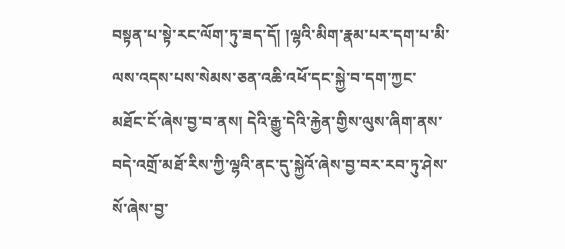བསྟན་པ་སྟེ་རང་ལོག་ཏུ་ཟད་དོ། །ལྷའི་མིག་རྣམ་པར་དག་པ་མི་ལས་འདས་པས་སེམས་ཅན་འཆི་འཕོ་དང་སྐྱེ་བ་དག་ཀྱང་མཐོང་ངོ་ཞེས་བྱ་བ་ནས། དེའི་རྒྱུ་དེའི་རྐྱེན་གྱིས་ལུས་ཞིག་ནས་བདེ་འགྲོ་མཐོ་རིས་ཀྱི་ལྷའི་ནང་དུ་སྐྱེའོ་ཞེས་བྱ་བར་རབ་ཏུ་ཤེས་སོ་ཞེས་བྱ་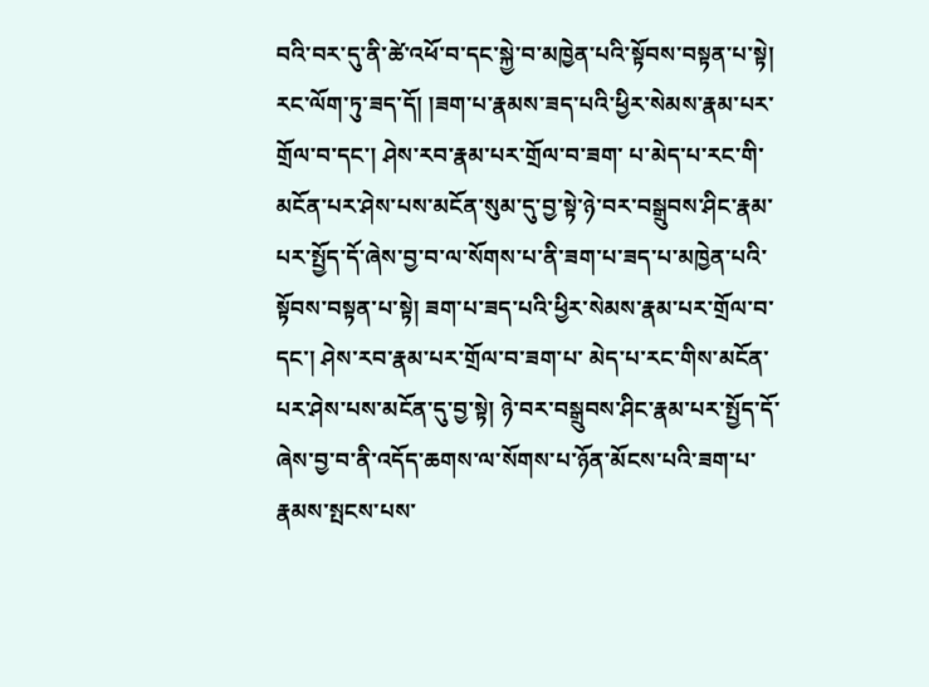བའི་བར་དུ་ནི་ཚེ་འཕོ་བ་དང་སྐྱེ་བ་མཁྱེན་པའི་སྟོབས་བསྟན་པ་སྟེ། རང་ལོག་ཏུ་ཟད་དོ། །ཟག་པ་རྣམས་ཟད་པའི་ཕྱིར་སེམས་རྣམ་པར་གྲོལ་བ་དང་། ཤེས་རབ་རྣམ་པར་གྲོལ་བ་ཟག་ པ་མེད་པ་རང་གི་མངོན་པར་ཤེས་པས་མངོན་སུམ་དུ་བྱ་སྟེ་ཉེ་བར་བསྒྲུབས་ཤིང་རྣམ་པར་སྤྱོད་དོ་ཞེས་བྱ་བ་ལ་སོགས་པ་ནི་ཟག་པ་ཟད་པ་མཁྱེན་པའི་སྟོབས་བསྟན་པ་སྟེ། ཟག་པ་ཟད་པའི་ཕྱིར་སེམས་རྣམ་པར་གྲོལ་བ་དང་། ཤེས་རབ་རྣམ་པར་གྲོལ་བ་ཟག་པ་ མེད་པ་རང་གིས་མངོན་པར་ཤེས་པས་མངོན་དུ་བྱ་སྟེ། ཉེ་བར་བསྒྲུབས་ཤིང་རྣམ་པར་སྤྱོད་དོ་ཞེས་བྱ་བ་ནི་འདོད་ཆགས་ལ་སོགས་པ་ཉོན་མོངས་པའི་ཟག་པ་རྣམས་སྤངས་པས་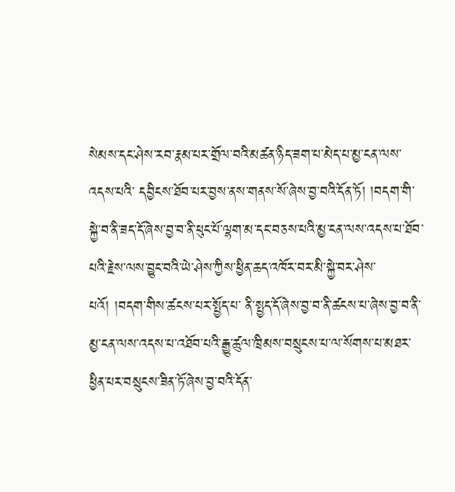སེམས་དང་ཤེས་རབ་རྣམ་པར་གྲོལ་བའི་མཚན་ཉིད་ཟག་པ་མེད་པ་མྱ་ངན་ལས་འདས་པའི་ དབྱིངས་ཐོབ་པར་བྱས་ནས་གནས་སོ་ཞེས་བྱ་བའི་དོན་ཏོ། །བདག་གི་སྐྱེ་བ་ནི་ཟད་དོ་ཞེས་བྱ་བ་ནི་ཕུང་པོ་ལྷག་མ་དང་བཅས་པའི་མྱ་ངན་ལས་འདས་པ་ཐོབ་པའི་རྗེས་ལས་བྱུང་བའི་ཡེ་ཤེས་ཀྱིས་ཕྱིན་ཆད་འཁོར་བར་མི་སྐྱེ་བར་ཤེས་པའོ། །བདག་གིས་ཚངས་པར་སྤྱོད་པ་ ནི་སྤྱད་དོ་ཞེས་བྱ་བ་ནི་ཚངས་པ་ཞེས་བྱ་བ་ནི་མྱ་ངན་ལས་འདས་པ་འཐོབ་པའི་རྒྱུ་ཚུལ་ཁྲིམས་བསྲུངས་པ་ལ་སོགས་པ་མཐར་ཕྱིན་པར་བསྲུངས་ཟིན་ཏོ་ཞེས་བྱ་བའི་དོན་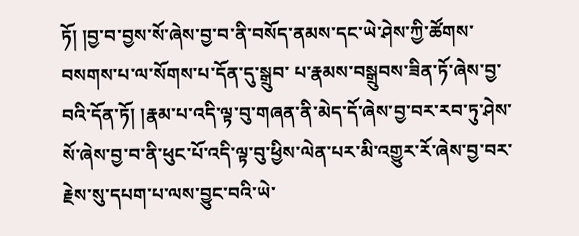ཏོ། །བྱ་བ་བྱས་སོ་ཞེས་བྱ་བ་ནི་བསོད་ནམས་དང་ཡེ་ཤེས་ཀྱི་ཚོགས་བསགས་པ་ལ་སོགས་པ་དོན་དུ་སྒྲུབ་ པ་རྣམས་བསྒྲུབས་ཟིན་ཏོ་ཞེས་བྱ་བའི་དོན་ཏོ། །རྣམ་པ་འདི་ལྟ་བུ་གཞན་ནི་མེད་དོ་ཞེས་བྱ་བར་རབ་ཏུ་ཤེས་སོ་ཞེས་བྱ་བ་ནི་ཕུང་པོ་འདི་ལྟ་བུ་ཕྱིས་ལེན་པར་མི་འགྱུར་རོ་ཞེས་བྱ་བར་རྗེས་སུ་དཔག་པ་ལས་བྱུང་བའི་ཡེ་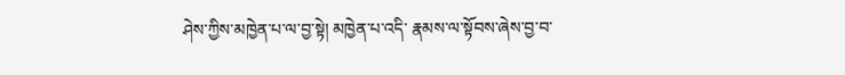ཤེས་ཀྱིས་མཁྱེན་པ་ལ་བྱ་སྟེ། མཁྱེན་པ་འདི་ རྣམས་ལ་སྟོབས་ཞེས་བྱ་བ་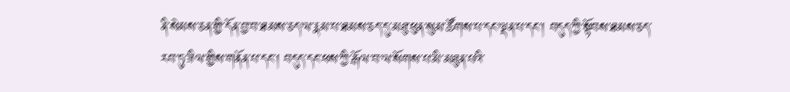ནི་སེམས་ཅན་གྱི་དོན་བྱ་བ་ཐམས་ཅད་ལ་རྣམ་པ་ཐམས་ཅད་དུ་མཐུ་ཕུན་སུམ་ཚོགས་པ་དང་ལྡན་པ་དང་། བདུད་ཀྱི་སྟོབས་ཐམས་ཅད་རབ་ཏུ་ཟིལ་གྱིས་གནོན་པ་དང་། བདུད་དང་ཕས་ཀྱི་རྒོལ་བ་ལ་སོགས་པ་མི་མཐུན་པའི་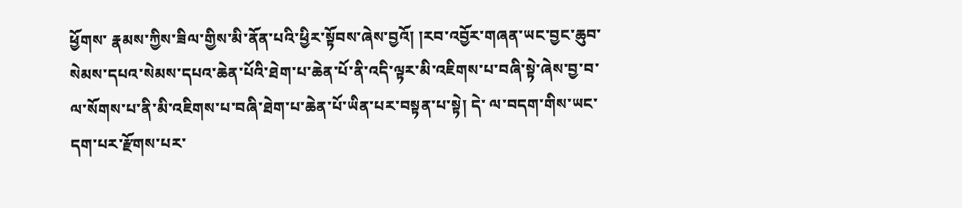ཕྱོགས་ རྣམས་ཀྱིས་ཟིལ་གྱིས་མི་ནོན་པའི་ཕྱིར་སྟོབས་ཞེས་བྱའོ། །རབ་འབྱོར་གཞན་ཡང་བྱང་ཆུབ་སེམས་དཔའ་སེམས་དཔའ་ཆེན་པོའི་ཐེག་པ་ཆེན་པོ་ནི་འདི་ལྟར་མི་འཇིགས་པ་བཞི་སྟེ་ཞེས་བྱ་བ་ལ་སོགས་པ་ནི་མི་འཇིགས་པ་བཞི་ཐེག་པ་ཆེན་པོ་ཡིན་པར་བསྟན་པ་སྟེ། དེ་ ལ་བདག་གིས་ཡང་དག་པར་རྫོགས་པར་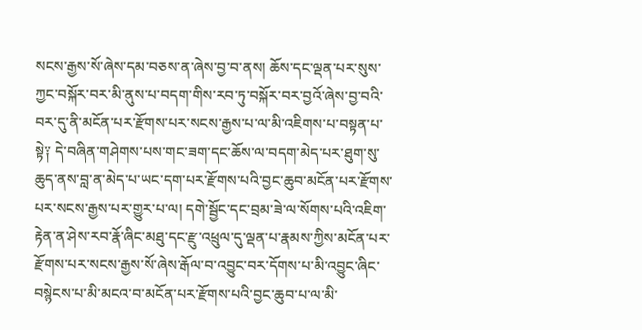སངས་རྒྱས་སོ་ཞེས་དམ་བཅས་ན་ཞེས་བྱ་བ་ནས། ཆོས་དང་ལྡན་པར་སུས་ཀྱང་བསྐོར་བར་མི་ནུས་པ་བདག་གིས་རབ་ཏུ་བསྐོར་བར་བྱའོ་ཞེས་བྱ་བའི་བར་དུ་ནི་མངོན་པར་རྫོགས་པར་སངས་རྒྱས་པ་ལ་མི་འཇིགས་པ་བསྟན་པ་ སྟེ༑ དེ་བཞིན་གཤེགས་པས་གང་ཟག་དང་ཆོས་ལ་བདག་མེད་པར་ཐུག་སུ་ཆུད་ནས་བླ་ན་མེད་པ་ཡང་དག་པར་རྫོགས་པའི་བྱང་ཆུབ་མངོན་པར་རྫོགས་པར་སངས་རྒྱས་པར་གྱུར་པ་ལ། དགེ་སྦྱོང་དང་བྲམ་ཟེ་ལ་སོགས་པའི་འཇིག་རྟེན་ན་ཤེས་རབ་རྣོ་ཞིང་མཐུ་དང་རྫུ་འཕྲུལ་དུ་ལྡན་པ་རྣམས་ཀྱིས་མངོན་པར་ རྫོགས་པར་སངས་རྒྱས་སོ་ཞེས་རྒོལ་བ་འབྱུང་བར་དོགས་པ་མི་འབྱུང་ཞིང་བསྙེངས་པ་མི་མངའ་བ་མངོན་པར་རྫོགས་པའི་བྱང་ཆུབ་པ་ལ་མི་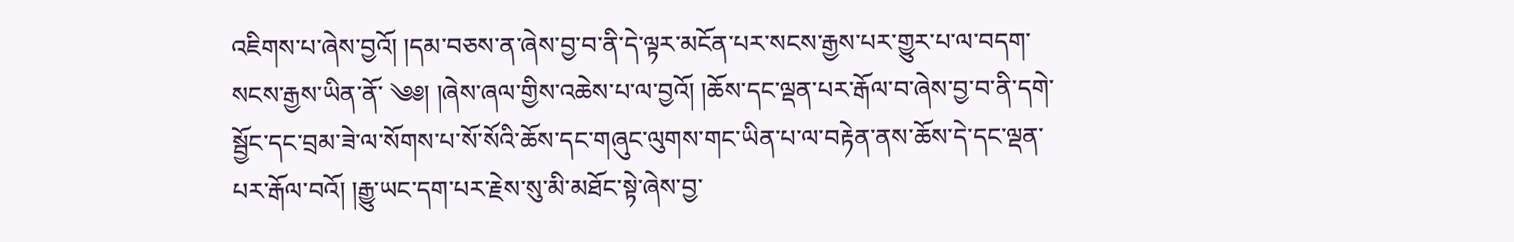འཇིགས་པ་ཞེས་བྱའོ། །དམ་བཅས་ན་ཞེས་བྱ་བ་ནི་དེ་ལྟར་མངོན་པར་སངས་རྒྱས་པར་གྱུར་པ་ལ་བདག་སངས་རྒྱས་ཡིན་ནོ་ ༄༅། །ཞེས་ཞལ་གྱིས་འཆེས་པ་ལ་བྱའོ། །ཆོས་དང་ལྡན་པར་རྒོལ་བ་ཞེས་བྱ་བ་ནི་དགེ་སྦྱོང་དང་བྲམ་ཟེ་ལ་སོགས་པ་སོ་སོའི་ཆོས་དང་གཞུང་ལུགས་གང་ཡིན་པ་ལ་བརྟེན་ནས་ཆོས་དེ་དང་ལྡན་པར་རྒོལ་བའོ། །རྒྱུ་ཡང་དག་པར་རྗེས་སུ་མི་མཐོང་སྟེ་ཞེས་བྱ་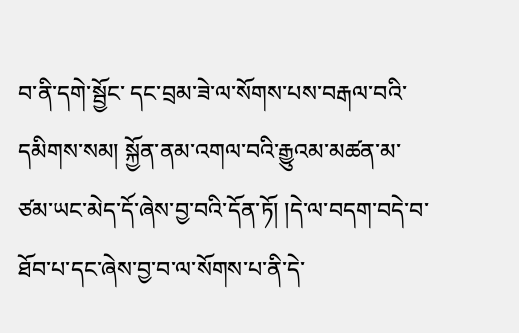བ་ནི་དགེ་སྦྱོང་ དང་བྲམ་ཟེ་ལ་སོགས་པས་བརྒལ་བའི་དམིགས་སམ། སྐྱོན་ནམ་འགལ་བའི་རྒྱུའམ་མཚན་མ་ཙམ་ཡང་མེད་དོ་ཞེས་བྱ་བའི་དོན་ཏོ། །དེ་ལ་བདག་བདེ་བ་ཐོབ་པ་དང་ཞེས་བྱ་བ་ལ་སོགས་པ་ནི་དེ་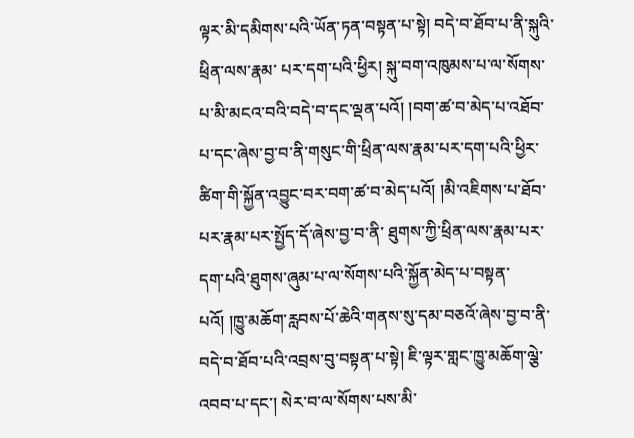ལྟར་མི་དམིགས་པའི་ཡོན་ཏན་བསྟན་པ་སྟེ། བདེ་བ་ཐོབ་པ་ནི་སྐུའི་ཕྲིན་ལས་རྣམ་ པར་དག་པའི་ཕྱིར། སྐུ་བག་འཁུམས་པ་ལ་སོགས་པ་མི་མངའ་བའི་བདེ་བ་དང་ལྡན་པའོ། །བག་ཚ་བ་མེད་པ་འཐོབ་པ་དང་ཞེས་བྱ་བ་ནི་གསུང་གི་ཕྲིན་ལས་རྣམ་པར་དག་པའི་ཕྱིར་ཚིག་གི་སྐྱོན་འབྱུང་བར་བག་ཚ་བ་མེད་པའོ། །མི་འཇིགས་པ་ཐོབ་པར་རྣམ་པར་སྤྱོད་དོ་ཞེས་བྱ་བ་ནི་ ཐུགས་ཀྱི་ཕྲིན་ལས་རྣམ་པར་དག་པའི་ཐུགས་ཞུམ་པ་ལ་སོགས་པའི་སྐྱོན་མེད་པ་བསྟན་པའོ། །ཁྱུ་མཆོག་རླབས་པོ་ཆེའི་གནས་སུ་དམ་བཅའོ་ཞེས་བྱ་བ་ནི་བདེ་བ་ཐོབ་པའི་འབྲས་བུ་བསྟན་པ་སྟེ། ཇི་ལྟར་གླང་ཁྱུ་མཆོག་ལྕེ་འབབ་པ་དང་། སེར་བ་ལ་སོགས་པས་མི་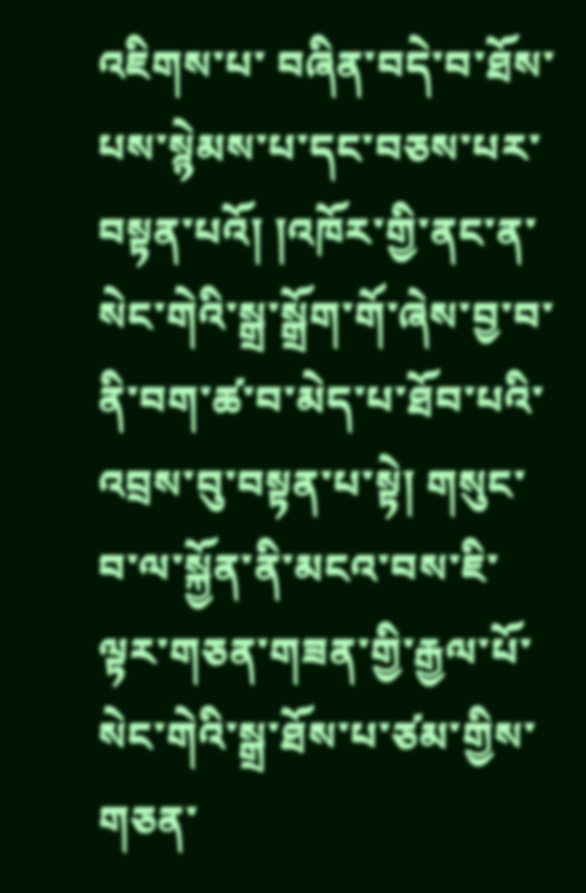འཇིགས་པ་ བཞིན་བདེ་བ་ཐོས་པས་སྙེམས་པ་དང་བཅས་པར་བསྟན་པའོ། །འཁོར་གྱི་ནང་ན་སེང་གེའི་སྒྲ་སྒྲོག་གོ་ཞེས་བྱ་བ་ནི་བག་ཚ་བ་མེད་པ་ཐོབ་པའི་འབྲས་བུ་བསྟན་པ་སྟེ། གསུང་བ་ལ་སྐྱོན་ནི་མངའ་བས་ཇི་ལྟར་གཅན་གཟན་གྱི་རྒྱལ་པོ་སེང་གེའི་སྒྲ་ཐོས་པ་ཙམ་གྱིས་གཅན་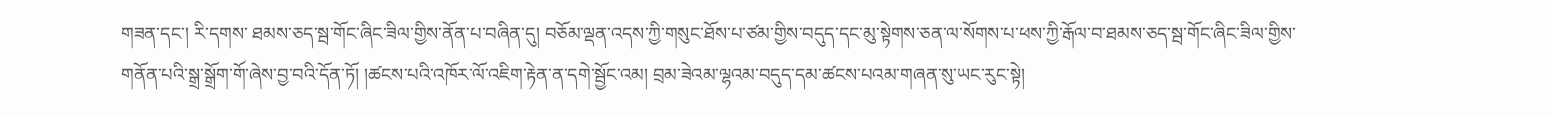གཟན་དང་། རི་དགས་ ཐམས་ཅད་སྦ་གོང་ཞིང་ཟིལ་གྱིས་ནོན་པ་བཞིན་དུ། བཅོམ་ལྡན་འདས་ཀྱི་གསུང་ཐོས་པ་ཙམ་གྱིས་བདུད་དང་མུ་སྟེགས་ཅན་ལ་སོགས་པ་ཕས་ཀྱི་རྒོལ་བ་ཐམས་ཅད་སྦ་གོང་ཞིང་ཟིལ་གྱིས་གནོན་པའི་སྒྲ་སྒྲོག་གོ་ཞེས་བྱ་བའི་དོན་ཏོ། །ཚངས་པའི་འཁོར་ལོ་འཇིག་རྟེན་ན་དགེ་སྦྱོང་འམ། བྲམ་ཟེའམ་ལྷའམ་བདུད་དམ་ཚངས་པའམ་གཞན་སུ་ཡང་རུང་སྟེ།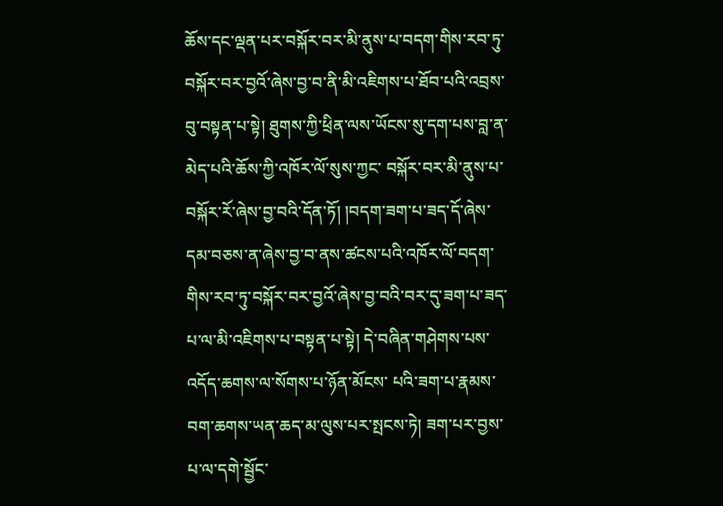ཆོས་དང་ལྡན་པར་བསྐོར་བར་མི་ནུས་པ་བདག་གིས་རབ་ཏུ་བསྐོར་བར་བྱའོ་ཞེས་བྱ་བ་ནི་མི་འཇིགས་པ་ཐོབ་པའི་འབྲས་བུ་བསྟན་པ་སྟེ། ཐུགས་ཀྱི་ཕྲིན་ལས་ཡོངས་སུ་དག་པས་བླ་ན་མེད་པའི་ཆོས་ཀྱི་འཁོར་ལོ་སུས་ཀྱང་ བསྐོར་བར་མི་ནུས་པ་བསྐོར་རོ་ཞེས་བྱ་བའི་དོན་ཏོ། །བདག་ཟག་པ་ཟད་དོ་ཞེས་དམ་བཅས་ན་ཞེས་བྱ་བ་ནས་ཚངས་པའི་འཁོར་ལོ་བདག་གིས་རབ་ཏུ་བསྐོར་བར་བྱའོ་ཞེས་བྱ་བའི་བར་དུ་ཟག་པ་ཟད་པ་ལ་མི་འཇིགས་པ་བསྟན་པ་སྟེ། དེ་བཞིན་གཤེགས་པས་འདོད་ཆགས་ལ་སོགས་པ་ཉོན་མོངས་ པའི་ཟག་པ་རྣམས་བག་ཆགས་ཡན་ཆད་མ་ལུས་པར་སྤངས་ཏེ། ཟག་པར་བྱས་པ་ལ་དགེ་སྦྱོང་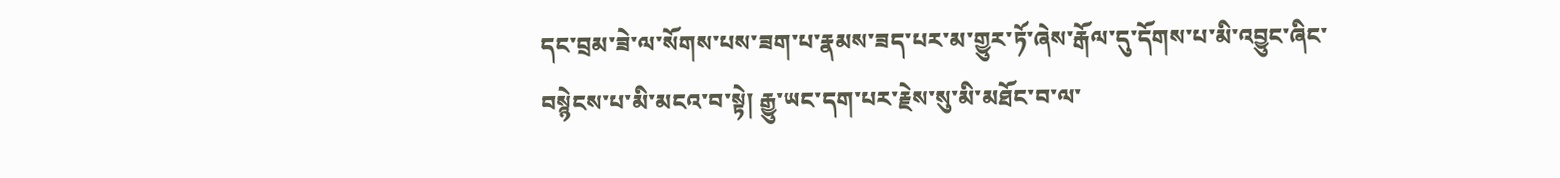དང་བྲམ་ཟེ་ལ་སོགས་པས་ཟག་པ་རྣམས་ཟད་པར་མ་གྱུར་ཏོ་ཞེས་རྒོལ་དུ་དོགས་པ་མི་འབྱུང་ཞིང་བསྙེངས་པ་མི་མངའ་བ་སྟེ། རྒྱུ་ཡང་དག་པར་རྗེས་སུ་མི་མཐོང་བ་ལ་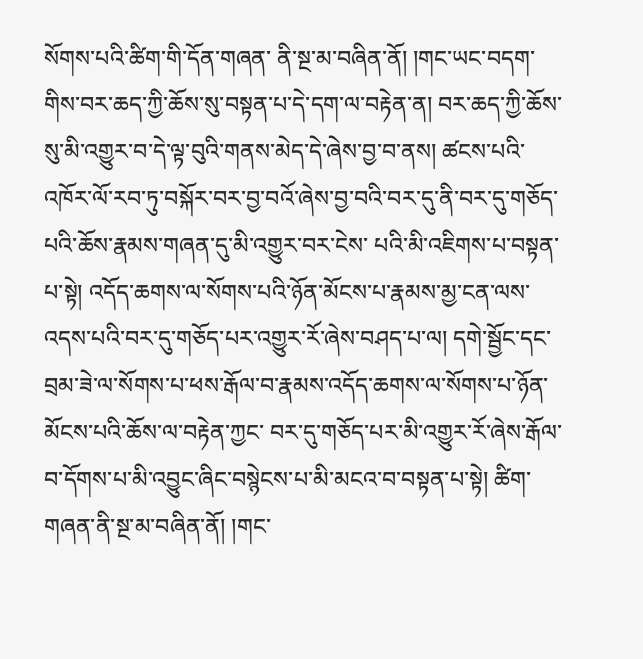སོགས་པའི་ཚིག་གི་དོན་གཞན་ ནི་སྔ་མ་བཞིན་ནོ། །གང་ཡང་བདག་གིས་བར་ཆད་ཀྱི་ཆོས་སུ་བསྟན་པ་དེ་དག་ལ་བརྟེན་ན། བར་ཆད་ཀྱི་ཆོས་སུ་མི་འགྱུར་བ་དེ་ལྟ་བུའི་གནས་མེད་དེ་ཞེས་བྱ་བ་ནས། ཚངས་པའི་འཁོར་ལོ་རབ་ཏུ་བསྐོར་བར་བྱ་བའོ་ཞེས་བྱ་བའི་བར་དུ་ནི་བར་དུ་གཅོད་པའི་ཆོས་རྣམས་གཞན་དུ་མི་འགྱུར་བར་ངེས་ པའི་མི་འཇིགས་པ་བསྟན་པ་སྟེ། འདོད་ཆགས་ལ་སོགས་པའི་ཉོན་མོངས་པ་རྣམས་མྱ་ངན་ལས་འདས་པའི་བར་དུ་གཅོད་པར་འགྱུར་རོ་ཞེས་བཤད་པ་ལ། དགེ་སྦྱོང་དང་བྲམ་ཟེ་ལ་སོགས་པ་ཕས་རྒོལ་བ་རྣམས་འདོད་ཆགས་ལ་སོགས་པ་ཉོན་མོངས་པའི་ཆོས་ལ་བརྟེན་ཀྱང་ བར་དུ་གཅོད་པར་མི་འགྱུར་རོ་ཞེས་རྒོལ་བ་དོགས་པ་མི་འབྱུང་ཞིང་བསྙེངས་པ་མི་མངའ་བ་བསྟན་པ་སྟེ། ཚིག་གཞན་ནི་སྔ་མ་བཞིན་ནོ། །གང་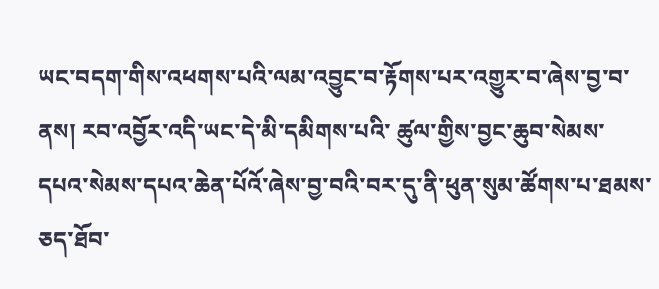ཡང་བདག་གིས་འཕགས་པའི་ལམ་འབྱུང་བ་རྟོགས་པར་འགྱུར་བ་ཞེས་བྱ་བ་ནས། རབ་འབྱོར་འདི་ཡང་དེ་མི་དམིགས་པའི་ ཚུལ་གྱིས་བྱང་ཆུབ་སེམས་དཔའ་སེམས་དཔའ་ཆེན་པོའོ་ཞེས་བྱ་བའི་བར་དུ་ནི་ཕུན་སུམ་ཚོགས་པ་ཐམས་ཅད་ཐོབ་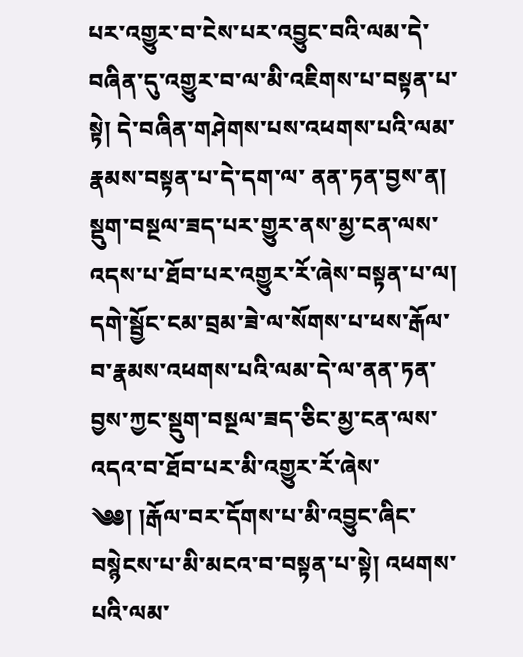པར་འགྱུར་བ་ངེས་པར་འབྱུང་བའི་ལམ་དེ་བཞིན་དུ་འགྱུར་བ་ལ་མི་འཇིགས་པ་བསྟན་པ་སྟེ། དེ་བཞིན་གཤེགས་པས་འཕགས་པའི་ལམ་རྣམས་བསྟན་པ་དེ་དག་ལ་ ནན་ཏན་བྱས་ན། སྡུག་བསྔལ་ཟད་པར་གྱུར་ནས་མྱ་ངན་ལས་འདས་པ་ཐོབ་པར་འགྱུར་རོ་ཞེས་བསྟན་པ་ལ། དགེ་སྦྱོང་ངམ་བྲམ་ཟེ་ལ་སོགས་པ་ཕས་རྒོལ་བ་རྣམས་འཕགས་པའི་ལམ་དེ་ལ་ནན་ཏན་བྱས་ཀྱང་སྡུག་བསྔལ་ཟད་ཅིང་མྱ་ངན་ལས་འདའ་བ་ཐོབ་པར་མི་འགྱུར་རོ་ཞེས་ ༄༅། །རྒོལ་བར་དོགས་པ་མི་འབྱུང་ཞིང་བསྙེངས་པ་མི་མངའ་བ་བསྟན་པ་སྟེ། འཕགས་པའི་ལམ་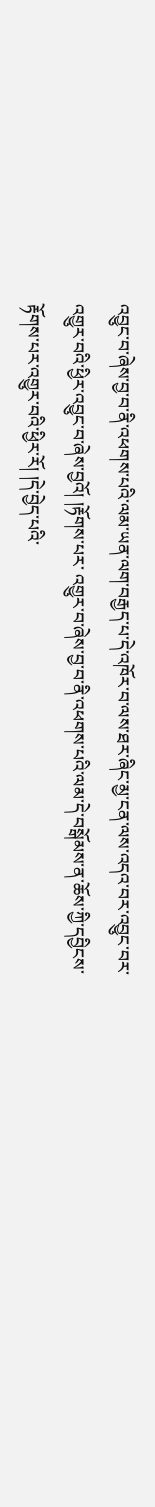འབྱུང་བ་ཞེས་བྱ་བ་ནི་འཕགས་པའི་ལམ་ཡན་ལག་བརྒྱད་པ་དེ་འཁོར་བ་ལས་ཐར་ཞིང་མྱ་ངན་ལས་འདའ་བར་འབྱུང་བར་འགྱུར་བའི་ཕྱིར་འབྱུང་བ་ཞེས་བྱའོ། །རྟོགས་པར་ འགྱུར་བ་ཞེས་བྱ་བ་ནི་འཕགས་པའི་ལམ་དེ་བསྒོམས་ན་ཆོས་ཀྱི་དབྱིངས་རྟོགས་པར་འགྱུར་བའི་ཕྱིར་རོ། །དེ་བྱེད་པའི་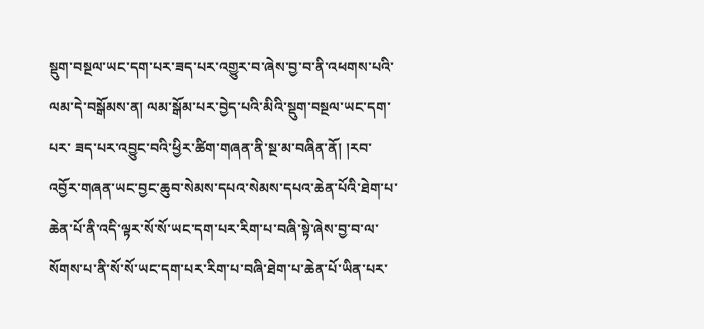སྡུག་བསྔལ་ཡང་དག་པར་ཟད་པར་འགྱུར་བ་ཞེས་བྱ་བ་ནི་འཕགས་པའི་ལམ་དེ་བསྒོམས་ན། ལམ་སྒོམ་པར་བྱེད་པའི་མིའི་སྡུག་བསྔལ་ཡང་དག་པར་ ཟད་པར་འབྱུང་བའི་ཕྱིར་ཚིག་གཞན་ནི་སྔ་མ་བཞིན་ནོ། །རབ་འབྱོར་གཞན་ཡང་བྱང་ཆུབ་སེམས་དཔའ་སེམས་དཔའ་ཆེན་པོའི་ཐེག་པ་ཆེན་པོ་ནི་འདི་ལྟར་སོ་སོ་ཡང་དག་པར་རིག་པ་བཞི་སྟེ་ཞེས་བྱ་བ་ལ་སོགས་པ་ནི་སོ་སོ་ཡང་དག་པར་རིག་པ་བཞི་ཐེག་པ་ཆེན་པོ་ཡིན་པར་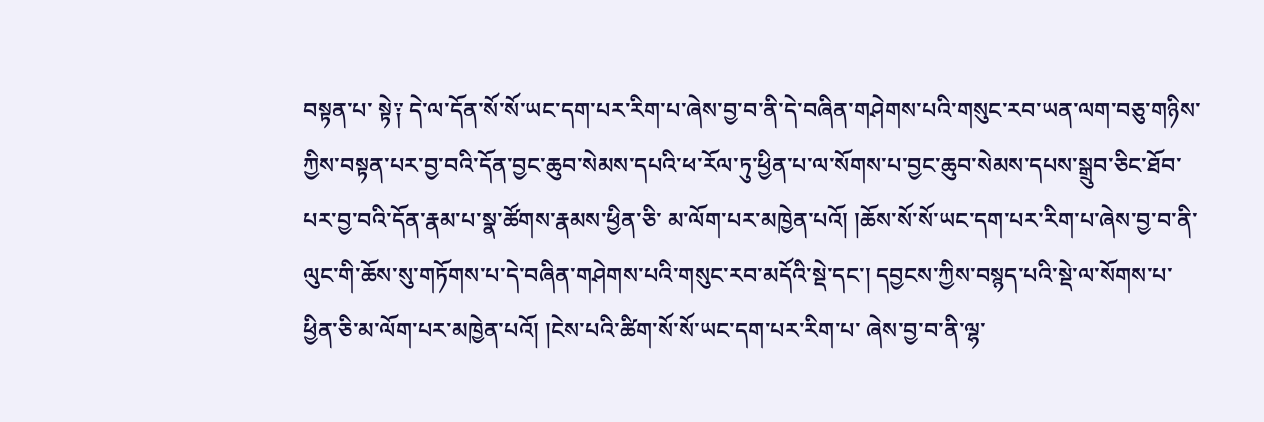བསྟན་པ་ སྟེ༑ དེ་ལ་དོན་སོ་སོ་ཡང་དག་པར་རིག་པ་ཞེས་བྱ་བ་ནི་དེ་བཞིན་གཤེགས་པའི་གསུང་རབ་ཡན་ལག་བཅུ་གཉིས་ཀྱིས་བསྟན་པར་བྱ་བའི་དོན་བྱང་ཆུབ་སེམས་དཔའི་ཕ་རོལ་ཏུ་ཕྱིན་པ་ལ་སོགས་པ་བྱང་ཆུབ་སེམས་དཔས་སྒྲུབ་ཅིང་ཐོབ་པར་བྱ་བའི་དོན་རྣམ་པ་སྣ་ཚོགས་རྣམས་ཕྱིན་ཅི་ མ་ལོག་པར་མཁྱེན་པའོ། །ཆོས་སོ་སོ་ཡང་དག་པར་རིག་པ་ཞེས་བྱ་བ་ནི་ལུང་གི་ཆོས་སུ་གཏོགས་པ་དེ་བཞིན་གཤེགས་པའི་གསུང་རབ་མདོའི་སྡེ་དང་། དབྱངས་ཀྱིས་བསྙད་པའི་སྡེ་ལ་སོགས་པ་ཕྱིན་ཅི་མ་ལོག་པར་མཁྱེན་པའོ། །ངེས་པའི་ཚིག་སོ་སོ་ཡང་དག་པར་རིག་པ་ ཞེས་བྱ་བ་ནི་ལྷ་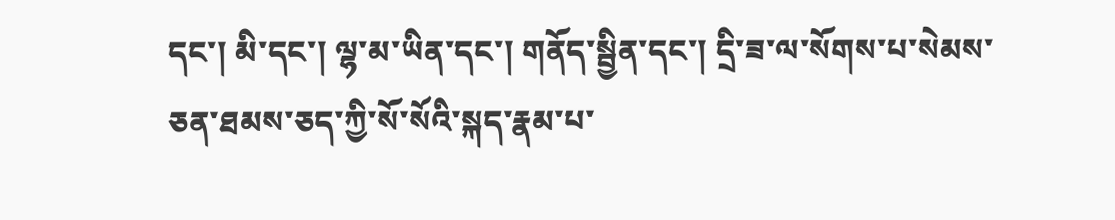དང་། མི་དང་། ལྷ་མ་ཡིན་དང་། གནོད་སྦྱིན་དང་། དྲི་ཟ་ལ་སོགས་པ་སེམས་ཅན་ཐམས་ཅད་ཀྱི་སོ་སོའི་སྐད་རྣམ་པ་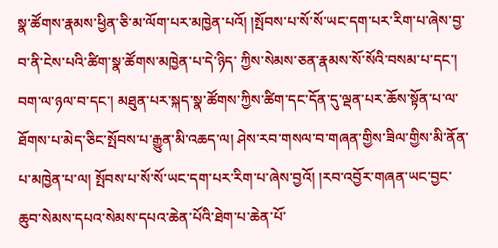སྣ་ཚོགས་རྣམས་ཕྱིན་ཅི་མ་ལོག་པར་མཁྱེན་པའོ། །སྤོབས་པ་སོ་སོ་ཡང་དག་པར་རིག་པ་ཞེས་བྱ་བ་ནི་ངེས་པའི་ཚིག་སྣ་ཚོགས་མཁྱེན་པ་དེ་ཉིད་ ཀྱིས་སེམས་ཅན་རྣམས་སོ་སོའི་བསམ་པ་དང་། བག་ལ་ཉལ་བ་དང་། མཐུན་པར་སྐད་སྣ་ཚོགས་ཀྱིས་ཚིག་དང་དོན་དུ་ལྡན་པར་ཆོས་སྟོན་པ་ལ་ཐོགས་པ་མེད་ཅིང་སྤོབས་པ་རྒྱུན་མི་འཆད་ལ། ཤེས་རབ་གསལ་བ་གཞན་གྱིས་ཟིལ་གྱིས་མི་ནོན་པ་མཁྱེན་པ་ལ། སྤོབས་པ་སོ་སོ་ཡང་དག་པར་རིག་པ་ཞེས་བྱའོ། །རབ་འབྱོར་གཞན་ཡང་བྱང་ཆུབ་སེམས་དཔའ་སེམས་དཔའ་ཆེན་པོའི་ཐེག་པ་ཆེན་པོ་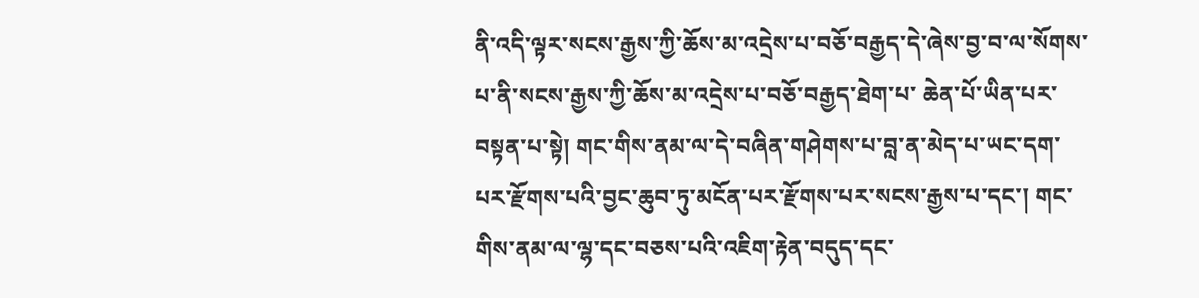ནི་འདི་ལྟར་སངས་རྒྱས་ཀྱི་ཆོས་མ་འདྲེས་པ་བཅོ་བརྒྱད་དེ་ཞེས་བྱ་བ་ལ་སོགས་པ་ནི་སངས་རྒྱས་ཀྱི་ཆོས་མ་འདྲེས་པ་བཅོ་བརྒྱད་ཐེག་པ་ ཆེན་པོ་ཡིན་པར་བསྟན་པ་སྟེ། གང་གིས་ནམ་ལ་དེ་བཞིན་གཤེགས་པ་བླ་ན་མེད་པ་ཡང་དག་པར་རྫོགས་པའི་བྱང་ཆུབ་ཏུ་མངོན་པར་རྫོགས་པར་སངས་རྒྱས་པ་དང་། གང་གིས་ནམ་ལ་ལྷ་དང་བཅས་པའི་འཇིག་རྟེན་བདུད་དང་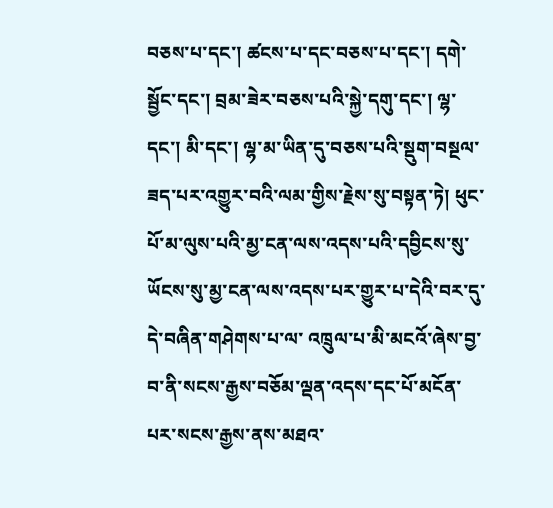བཅས་པ་དང་། ཚངས་པ་དང་བཅས་པ་དང་། དགེ་སྦྱོང་དང་། བྲམ་ཟེར་བཅས་པའི་སྐྱེ་དགུ་དང་། ལྷ་དང་། མི་དང་། ལྷ་མ་ཡིན་དུ་བཅས་པའི་སྡུག་བསྔལ་ཟད་པར་འགྱུར་བའི་ལམ་གྱིས་རྗེས་སུ་བསྟན་ཏེ། ཕུང་པོ་མ་ལུས་པའི་མྱ་ངན་ལས་འདས་པའི་དབྱིངས་སུ་ཡོངས་སུ་མྱ་ངན་ལས་འདས་པར་གྱུར་པ་དེའི་བར་དུ་དེ་བཞིན་གཤེགས་པ་ལ་ འཁྲུལ་པ་མི་མངའོ་ཞེས་བྱ་བ་ནི་སངས་རྒྱས་བཅོམ་ལྡན་འདས་དང་པོ་མངོན་པར་སངས་རྒྱས་ནས་མཐའ་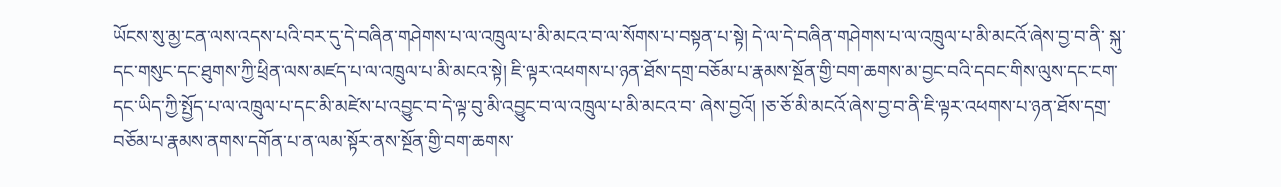ཡོངས་སུ་མྱ་ངན་ལས་འདས་པའི་བར་དུ་དེ་བཞིན་གཤེགས་པ་ལ་འཁྲུལ་པ་མི་མངའ་བ་ལ་སོགས་པ་བསྟན་པ་སྟེ། དེ་ལ་དེ་བཞིན་གཤེགས་པ་ལ་འཁྲུལ་པ་མི་མངའོ་ཞེས་བྱ་བ་ནི་ སྐུ་དང་གསུང་དང་ཐུགས་ཀྱི་ཕྲིན་ལས་མཛད་པ་ལ་འཁྲུལ་པ་མི་མངའ་སྟེ། ཇི་ལྟར་འཕགས་པ་ཉན་ཐོས་དགྲ་བཅོམ་པ་རྣམས་སྔོན་གྱི་བག་ཆགས་མ་བྱང་བའི་དབང་གིས་ལུས་དང་ངག་དང་ཡིད་ཀྱི་སྤྱོད་པ་ལ་འཁྲུལ་པ་དང་མི་མཛེས་པ་འབྱུང་བ་དེ་ལྟ་བུ་མི་འབྱུང་བ་ལ་འཁྲུལ་པ་མི་མངའ་བ་ ཞེས་བྱའོ། །ཅ་ཅོ་མི་མངའོ་ཞེས་བྱ་བ་ནི་ཇི་ལྟར་འཕགས་པ་ཉན་ཐོས་དགྲ་བཅོམ་པ་རྣམས་ནགས་དགོན་པ་ན་ལམ་སྟོར་ནས་སྔོན་གྱི་བག་ཆགས་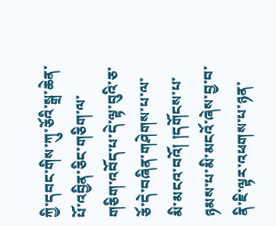ཀྱི་དབང་གིས་ཀུ་ཅོའི་སྒྲ་ཆེན་པོ་འབྱིན་ཅིང་གཅིག་ལ་གཅིག་འབོད་པ་དེ་ལྟ་བུའི་ཅ་ཅོ་དེ་བཞིན་གཤེགས་པ་ལ་མི་མངའ་བའོ། །དགོངས་པ་ ཉམས་པ་མི་མངའོ་ཞེས་བྱ་བ་ནི་ཇི་ལྟར་འཕགས་པ་ཉན་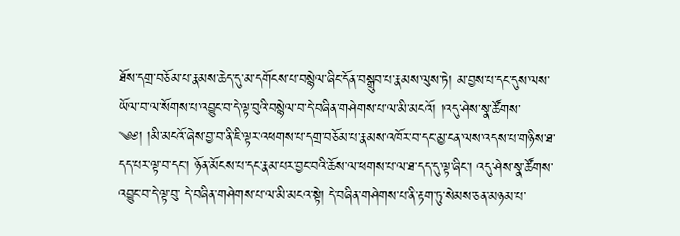ཐོས་དགྲ་བཅོམ་པ་རྣམས་ཆེད་དུ་མ་དགོངས་པ་བསྙེལ་ཞིང་དོན་བསྒྲུབ་པ་རྣམས་ལུས་ཏེ། མ་བྱས་པ་དང་དུས་ལས་ཡོལ་བ་ལ་སོགས་པ་འབྱུང་བ་དེ་ལྟ་བུའི་བསྙེལ་བ་དེ་བཞིན་གཤེགས་པ་ལ་མི་མངའོ། །འདུ་ཤེས་སྣ་ཚོགས་ ༄༅། །མི་མངའོ་ཞེས་བྱ་བ་ནི་ཇི་ལྟར་འཕགས་པ་དགྲ་བཅོམ་པ་རྣམས་འཁོར་བ་དང་མྱ་ངན་ལས་འདས་པ་གཉིས་ཐ་དད་པར་ལྟ་བ་དང་། ཉོན་མོངས་པ་དང་རྣམ་པར་བྱང་བའི་ཆོས་ལ་ཕགས་པ་ལ་ཐ་དད་དུ་ལྟ་ཞིང་། འདུ་ཤེས་སྣ་ཚོགས་འབྱུང་བ་དེ་ལྟ་བུ་ དེ་བཞིན་གཤེགས་པ་ལ་མི་མངའ་སྟེ། དེ་བཞིན་གཤེགས་པ་ནི་རྟག་ཏུ་སེམས་ཅན་མཉམ་པ་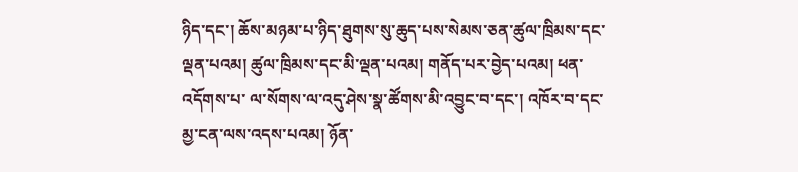ཉིད་དང་། ཆོས་མཉམ་པ་ཉིད་ཐུགས་སུ་ཆུད་པས་སེམས་ཅན་ཚུལ་ཁྲིམས་དང་ལྡན་པའམ། ཚུལ་ཁྲིམས་དང་མི་ལྡན་པའམ། གནོད་པར་བྱེད་པའམ། ཕན་འདོགས་པ་ ལ་སོགས་ལ་འདུ་ཤེས་སྣ་ཚོགས་མི་འབྱུང་བ་དང་། འཁོར་བ་དང་མྱ་ངན་ལས་འདས་པའམ། ཉོན་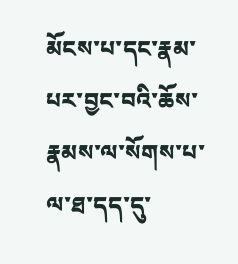མོངས་པ་དང་རྣམ་པར་བྱང་བའི་ཆོས་རྣམས་ལ་སོགས་པ་ལ་ཐ་དད་དུ་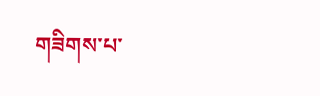གཟིགས་པ་